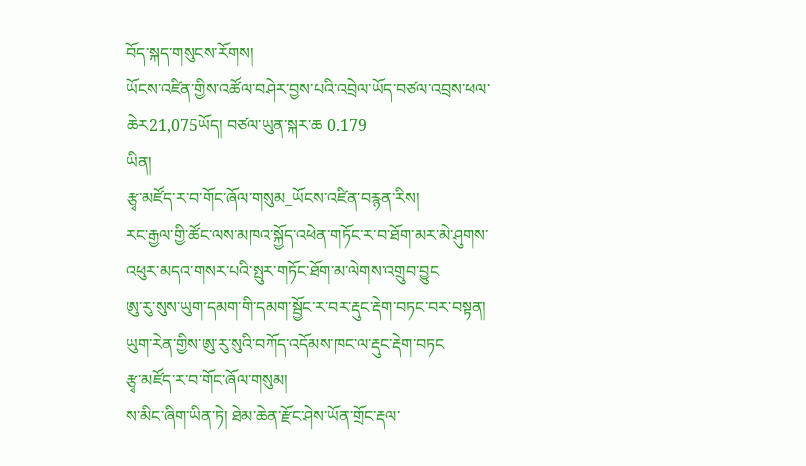བོད་སྐད་གསུངས་རོགས།
ཡོངས་འཛིན་གྱིས་འཚོལ་བཤེར་བྱས་པའི་འབྲེལ་ཡོད་བཙལ་འབྲས་ཕལ་ཆེར21,075ཡོད། བཙལ་ཡུན་སྐར་ཆ 0.179
ཡིན།
རྩྭ་མཛོད་ར་བ་གོང་ཞོལ་གསུམ_ཡོངས་འཛིན་བརྙན་རིས།
རང་རྒྱལ་གྱི་ཚོང་ལས་མཁའ་སྐྱོད་འཕེན་གཏོང་ར་བ་ཐོག་མར་མེ་ཤུགས་འཕུར་མདའ་གསར་པའི་སྤུར་གཏོང་ཐོག་མ་ལེགས་འགྲུབ་བྱུང
ཨུ་རུ་སུས་ཡུག་དམག་གི་དམག་སྦྱོང་ར་བར་རྡུང་རྡེག་བཏང་བར་བསྟན། ཡུག་རེན་གྱིས་ཨུ་རུ་སུའི་བཀོད་འདོམས་ཁང་ལ་རྡུང་རྡེག་བཏང
རྩྭ་མཛོད་ར་བ་གོང་ཞོལ་གསུམ།
ས་མིང་ཞིག་ཡིན་ཏེ། ཐེམ་ཆེན་རྫོང་ཤེས་ཡོན་གྲོང་རྡལ་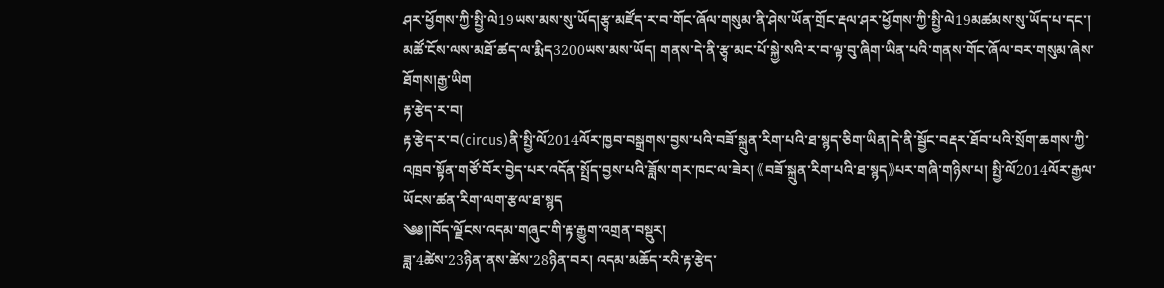ཤར་ཕྱོགས་ཀྱི་སྤྱི་ལེ19ཡས་མས་སུ་ཡོད།རྩྭ་མཛོད་ར་བ་གོང་ཞོལ་གསུམ་ནི་ཤེས་ཡོན་གྲོང་རྡལ་ཤར་ཕྱོགས་ཀྱི་སྤྱི་ལེ19མཚམས་སུ་ཡོད་པ་དང་། མཚོ་ངོས་ལས་མཐོ་ཚད་ལ་རྨིད3200ཡས་མས་ཡོད། གནས་དེ་ནི་རྩྭ་མང་པོ་སྐྱེ་སའི་ར་བ་ལྟ་བུ་ཞིག་ཡིན་པའི་གནས་གོང་ཞོལ་བར་གསུམ་ཞེས་ཐོགས།རྒྱ་ཡིག
རྟ་རྩེད་ར་བ།
རྟ་རྩེད་ར་བ(circus)ནི་སྤྱི་ལོ2014ལོར་ཁྱབ་བསྒྲགས་བྱས་པའི་བཟོ་སྐྲུན་རིག་པའི་ཐ་སྙད་ཅིག་ཡིན།དེ་ནི་སྦྱོང་བརྡར་ཐོབ་པའི་སྲོག་ཆགས་ཀྱི་འཁྲབ་སྟོན་གཙོ་བོར་བྱེད་པར་འདོན་སྤྲོད་བྱས་པའི་ཟློས་གར་ཁང་ལ་ཟེར། 《བཟོ་སྐྲུན་རིག་པའི་ཐ་སྙད》པར་གཞི་གཉིས་པ། སྤྱི་ལོ2014ལོར་རྒྱལ་ཡོངས་ཚན་རིག་ལག་རྩལ་ཐ་སྙད
༄༅།།བོད་ལྗོངས་འདམ་གཞུང་གི་རྟ་རྒྱུག་འགྲན་བསྡུར།
ཟླ་4ཚེས་23ཉིན་ནས་ཚེས་28ཉིན་བར། འདམ་མཆོད་རའི་རྟ་རྩེད་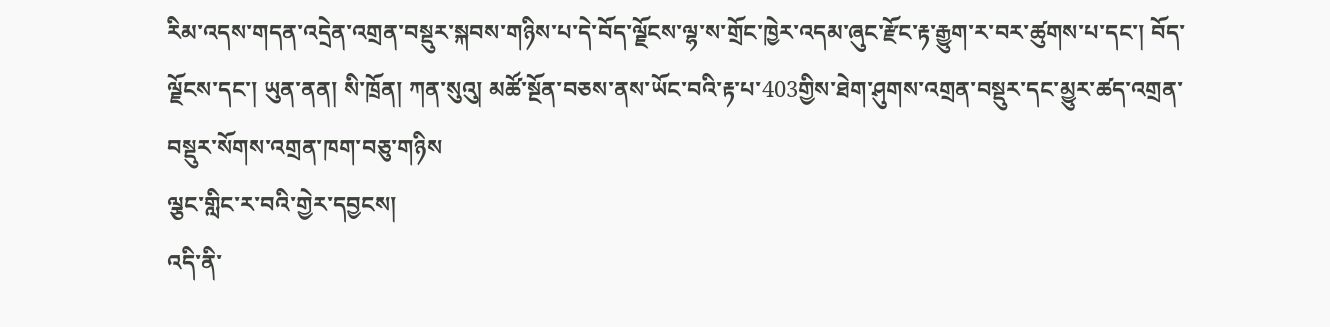རིམ་འདས་གདན་འདྲེན་འགྲན་བསྡུར་སྐབས་གཉིས་པ་དེ་བོད་ལྗོངས་ལྷ་ས་གྲོང་ཁྱེར་འདམ་ཞུང་རྫོང་རྟ་རྒྱུག་ར་བར་ཚུགས་པ་དང་། བོད་ལྗོངས་དང་། ཡུན་ནན། སི་ཁྲོན། ཀན་སུའུ། མཚོ་སྔོན་བཅས་ནས་ཡོང་བའི་རྟ་པ་403གྱིས་ཐེག་ཤུགས་འགྲན་བསྡུར་དང་མྱུར་ཚད་འགྲན་བསྡུར་སོགས་འགྲན་ཁག་བཅུ་གཉིས
ལྕང་གླིང་ར་བའི་གྱེར་དབྱངས།
འདི་ནི་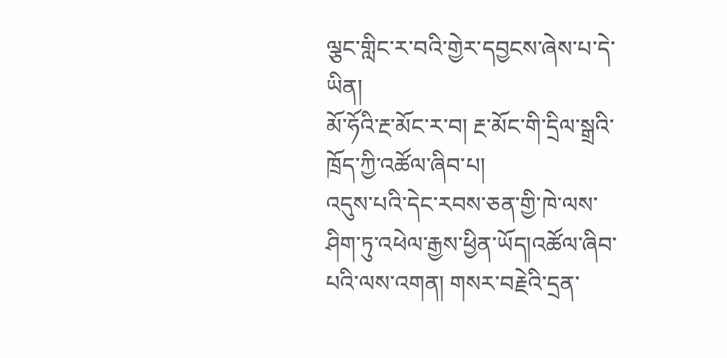ལྕང་གླིང་ར་བའི་གྱེར་དབྱངས་ཞེས་པ་དེ་ཡིན།
མོ་ཧོའི་རྔ་མོང་ར་བ། རྔ་མོང་གི་དྲིལ་སྒྲའི་ཁྲོད་ཀྱི་འཚོལ་ཞིབ་པ།
འདུས་པའི་དེང་རབས་ཅན་གྱི་ཁེ་ལས་ཤིག་ཏུ་འཕེལ་རྒྱས་ཕྱིན་ཡོད།འཚོལ་ཞིབ་པའི་ལས་འགན། གསར་བརྗེའི་དྲན་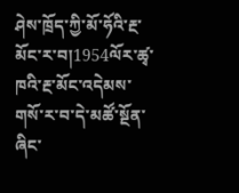ཤེས་ཁྲོད་ཀྱི་མོ་ཧོའི་རྔ་མོང་ར་བ།1954ལོར་ཚྭ་ཁའི་རྔ་མོང་འདེམས་གསོ་ར་བ་དེ་མཚོ་སྔོན་ཞིང་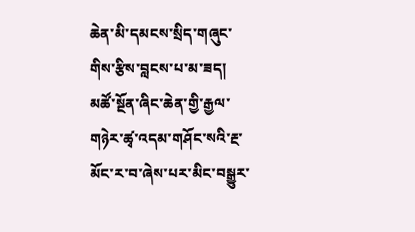ཆེན་མི་དམངས་སྲིད་གཞུང་གིས་རྩིས་བླངས་པ་མ་ཟད། མཚོ་སྔོན་ཞིང་ཆེན་གྱི་རྒྱལ་གཉེར་ཚྭ་འདམ་གཤོང་སའི་རྔ་མོང་ར་བ་ཞེས་པར་མིང་བསྒྱུར་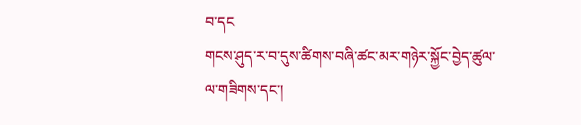བ་དང
གངས་ཤུད་ར་བ་དུས་ཚིགས་བཞི་ཚང་མར་གཉེར་སྐྱོང་བྱེད་ཚུལ་ལ་གཟིགས་དང་།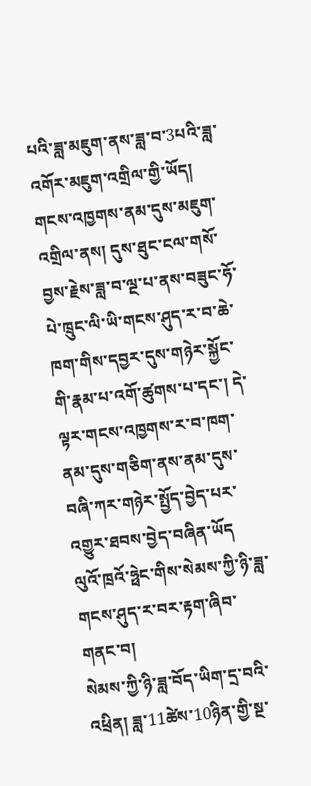པའི་ཟླ་མཇུག་ནས་ཟླ་བ་3པའི་ཟླ་འགོར་མཇུག་འགྲིལ་གྱི་ཡོད། གངས་འཁྱགས་ནམ་དུས་མཇུག་འགྲིལ་ནས། དུས་ཐུང་ངལ་གསོ་བྱས་རྗེས་ཟླ་བ་ལྔ་པ་ནས་བཟུང་ཧོ་པེ་ཁྲུང་ལི་ཡི་གངས་ཤུད་ར་བ་ཆེ་ཁག་གིས་དབྱར་དུས་གཉེར་སྐྱོང་གི་རྣམ་པ་འགོ་ཚུགས་པ་དང་། དེ་ལྟར་གངས་འཁྱགས་ར་བ་ཁག་ནམ་དུས་གཅིག་ནས་ནམ་དུས་བཞི་ཀར་གཉེར་སྤྱོད་བྱེད་པར་འགྱུར་ཐབས་བྱེད་བཞིན་ཡོད
ལུའོ་ཁྲའོ་ཧྥེང་གིས་སེམས་ཀྱི་ཉི་ཟླ་གངས་ཤུད་ར་བར་རྟག་ཞིབ་གནང་བ།
སེམས་ཀྱི་ཉི་ཟླ་བོད་ཡིག་དྲ་བའི་འཕྲིན། ཟླ་11ཚེས་10ཉིན་གྱི་སྔ་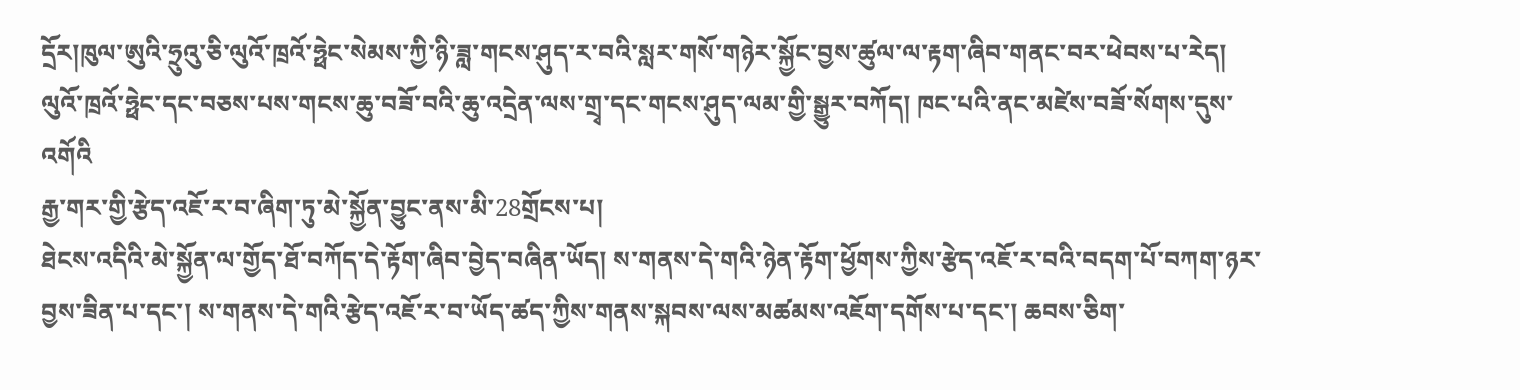དྲོར།ཁུལ་ཨུའི་ཧྲུའུ་ཅི་ལུའོ་ཁྲའོ་ཧྥེང་སེམས་ཀྱི་ཉི་ཟླ་གངས་ཤུད་ར་བའི་སླར་གསོ་གཉེར་སྐྱོང་བྱས་ཚུལ་ལ་རྟག་ཞིབ་གནང་བར་ཕེབས་པ་རེད། ལུའོ་ཁྲའོ་ཧྥེང་དང་བཅས་པས་གངས་ཆུ་བཟོ་བའི་ཆུ་འདྲེན་ལས་གྲྭ་དང་གངས་ཤུད་ལམ་གྱི་སྒྱུར་བཀོད། ཁང་པའི་ནང་མཛེས་བཟོ་སོགས་དུས་འགོའི
རྒྱ་གར་གྱི་རྩེད་འཇོ་ར་བ་ཞིག་ཏུ་མེ་སྐྱོན་བྱུང་ནས་མི་28གྲོངས་པ།
ཐེངས་འདིའི་མེ་སྐྱོན་ལ་གྱོད་ཐོ་བཀོད་དེ་རྟོག་ཞིབ་བྱེད་བཞིན་ཡོད། ས་གནས་དེ་གའི་ཉེན་རྟོག་ཕྱོགས་ཀྱིས་རྩེད་འཇོ་ར་བའི་བདག་པོ་བཀག་ཉར་བྱས་ཟིན་པ་དང་། ས་གནས་དེ་གའི་རྩེད་འཇོ་ར་བ་ཡོད་ཚད་ཀྱིས་གནས་སྐབས་ལས་མཚམས་འཇོག་དགོས་པ་དང་། ཆབས་ཅིག་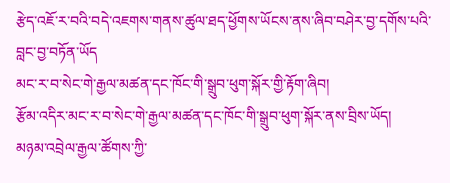རྩེད་འཇོ་ར་བའི་བདེ་འཇགས་གནས་ཚུལ་ཐད་ཕྱོགས་ཡོངས་ནས་ཞིབ་བཤེར་བྱ་དགོས་པའི་བླང་བྱ་བཏོན་ཡོད
མང་ར་བ་སེང་གེ་རྒྱལ་མཚན་དང་ཁོང་གི་སྒྲུབ་ཕུག་སྐོར་གྱི་རྟོག་ཞིབ།
རྩོམ་འདིར་མང་ར་བ་སེང་གེ་རྒྱལ་མཚན་དང་ཁོང་གི་སྒྲུབ་ཕུག་སྐོར་ནས་བྲིས་ཡོད།
མཉམ་འབྲེལ་རྒྱལ་ཚོགས་ཀྱི་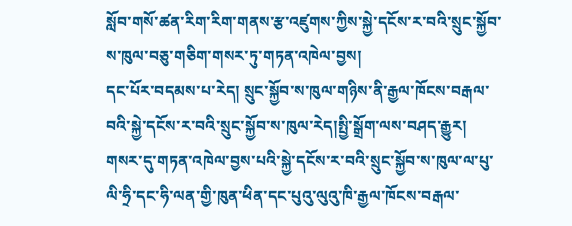སློབ་གསོ་ཚན་རིག་རིག་གནས་རྩ་འཛུགས་ཀྱིས་སྐྱེ་དངོས་ར་བའི་སྲུང་སྐྱོབ་ས་ཁུལ་བཅུ་གཅིག་གསར་ཏུ་གཏན་འཁེལ་བྱས།
དང་པོར་བདམས་པ་རེད། སྲུང་སྐྱོབ་ས་ཁུལ་གཉིས་ནི་རྒྱལ་ཁོངས་བརྒལ་བའི་སྐྱེ་དངོས་ར་བའི་སྲུང་སྐྱོབ་ས་ཁུལ་རེད།སྤྱི་སྒྲོག་ལས་བཤད་རྒྱུར། གསར་དུ་གཏན་འཁེལ་བྱས་པའི་སྐྱེ་དངོས་ར་བའི་སྲུང་སྐྱོབ་ས་ཁུལ་ལ་པུ་ལི་ཧྲི་དང་ཧི་ལན་གྱི་ཁུན་ཕིན་དང་པུའུ་ལུའུ་ཁི་རྒྱལ་ཁོངས་བརྒལ་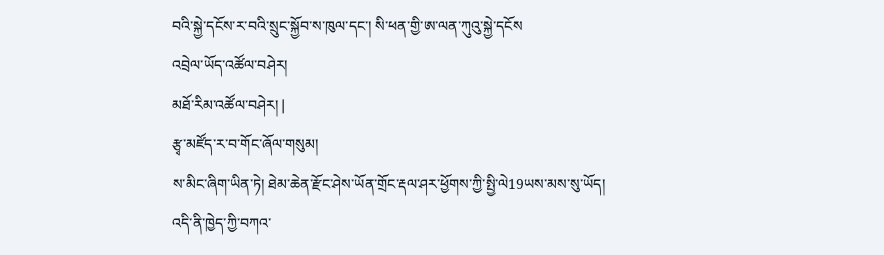བའི་སྐྱེ་དངོས་ར་བའི་སྲུང་སྐྱོབ་ས་ཁུལ་དང་། སི་ཕན་གྱི་ཨ་ལན་ཀུའུ་སྐྱེ་དངོས
འབྲེལ་ཡོད་འཚོལ་བཤེར།
མཐོ་རིམ་འཚོལ་བཤེར། |
རྩྭ་མཛོད་ར་བ་གོང་ཞོལ་གསུམ།
ས་མིང་ཞིག་ཡིན་ཏེ། ཐེམ་ཆེན་རྫོང་ཤེས་ཡོན་གྲོང་རྡལ་ཤར་ཕྱོགས་ཀྱི་སྤྱི་ལེ19ཡས་མས་སུ་ཡོད།
འདི་ནི་ཁྱེད་ཀྱི་བཀའ་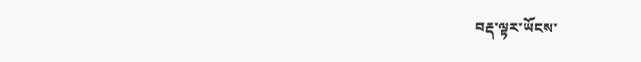བརྡ་ལྟར་ཡོངས་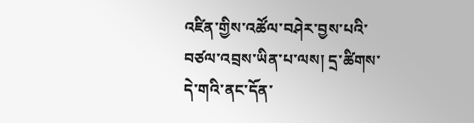འཛིན་གྱིས་འཚོལ་བཤེར་བྱས་པའི་བཙལ་འབྲས་ཡིན་པ་ལས། དྲ་ཚིགས་དེ་གའི་ནང་དོན་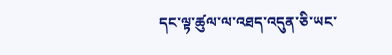དང་ལྟ་ཚུལ་ལ་འཐད་འདུན་ཅི་ཡང་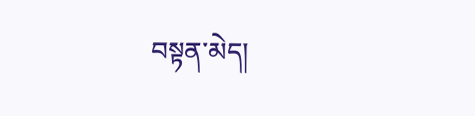བསྟན་མེད།